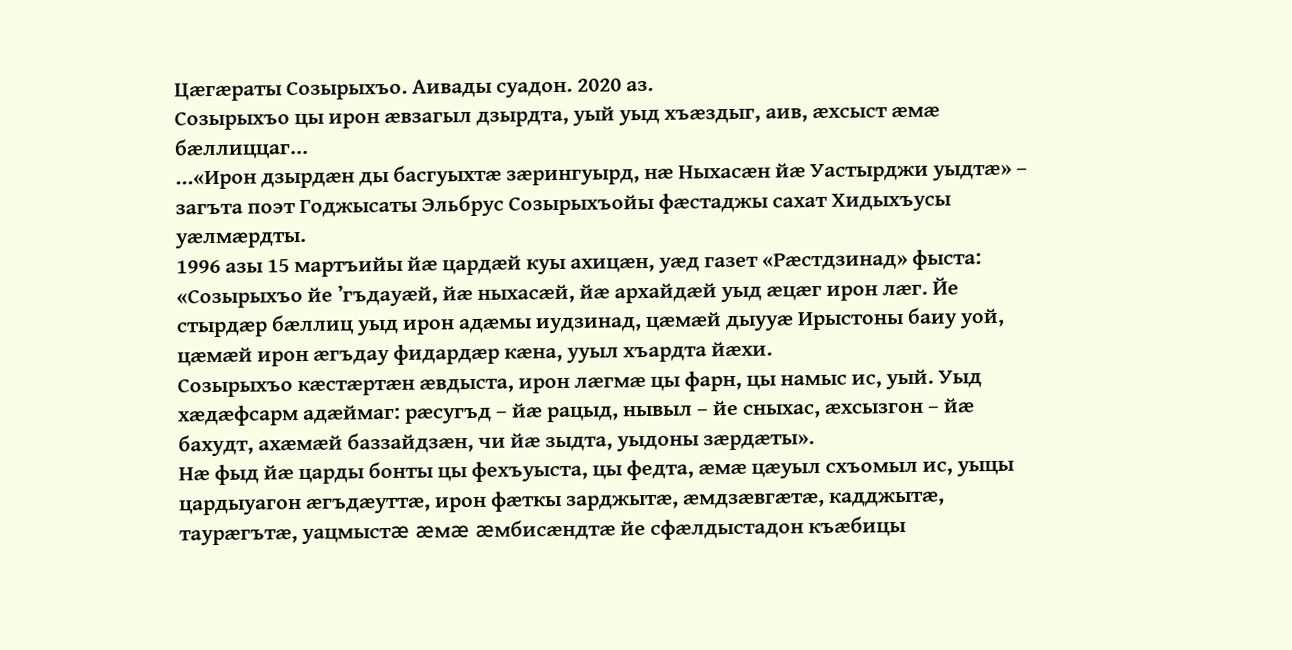Цæгæраты Созырыхъо. Аивады суадон. 2020 аз.
Созырыхъо цы ирон æвзагыл дзырдта, уый уыд хъæздыг, аив, æхсыст æмæ бæллиццаг...
...«Ирон дзырдæн ды басгуыхтӕ зæрингуырд, нæ Ныхасæн йæ Уастырджи уыдтæ» – загъта поэт Годжысаты Эльбрус Созырыхъойы фæстаджы сахат Хидыхъусы уæлмæрдты.
1996 азы 15 мартъийы йæ цардæй куы ахицæн, уæд газет «Рæстдзинад» фыста: «Созырыхъо йе ʼгъдауæй, йæ ныхасæй, йæ архайдæй уыд æцæг ирон лæг. Йе стырдæр бæллиц уыд ирон адæмы иудзинад, цæмæй дыууæ Ирыстоны баиу уой, цæмæй ирон æгъдау фидардæр кæна, ууыл хъардта йæхи.
Созырыхъо кæстæртæн æвдыста, ирон лæгмæ цы фарн, цы намыс ис, уый. Уыд хæдæфсарм адæймаг: рæсугъд – йæ рацыд, нывыл – йе сныхас, æхсызгон – йæ бахудт, ахæмæй баззайдзæн, чи йæ зыдта, уыдоны зæрдæты».
Нæ фыд йæ царды бонты цы фехъуыста, цы федта, æмæ цæуыл схъомыл ис, уыцы цардыуагон æгъдæуттæ, ирон фæткы зарджытæ, æмдзæвгæтæ, кадджытæ, таурæгътæ, уацмыстæ æмæ æмбисæндтæ йе сфæлдыстадон къӕбицы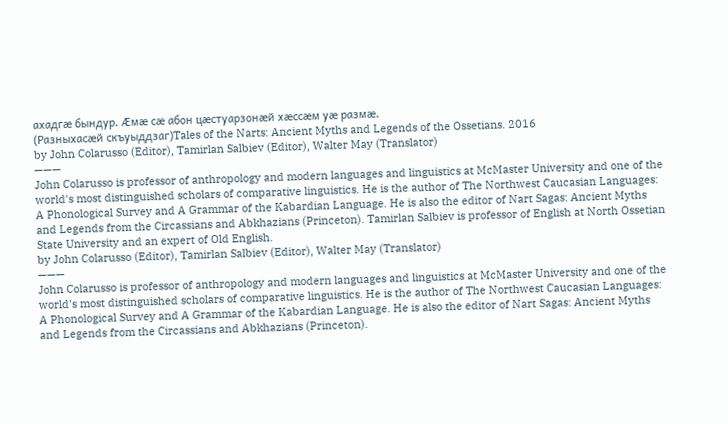ахадгæ бындур. Æмæ сæ абон цӕстуарзонӕй хæссæм уæ размæ.
(Разныхасæй скъуыддзаг)Tales of the Narts: Ancient Myths and Legends of the Ossetians. 2016
by John Colarusso (Editor), Tamirlan Salbiev (Editor), Walter May (Translator)
———
John Colarusso is professor of anthropology and modern languages and linguistics at McMaster University and one of the world's most distinguished scholars of comparative linguistics. He is the author of The Northwest Caucasian Languages: A Phonological Survey and A Grammar of the Kabardian Language. He is also the editor of Nart Sagas: Ancient Myths and Legends from the Circassians and Abkhazians (Princeton). Tamirlan Salbiev is professor of English at North Ossetian State University and an expert of Old English.
by John Colarusso (Editor), Tamirlan Salbiev (Editor), Walter May (Translator)
———
John Colarusso is professor of anthropology and modern languages and linguistics at McMaster University and one of the world's most distinguished scholars of comparative linguistics. He is the author of The Northwest Caucasian Languages: A Phonological Survey and A Grammar of the Kabardian Language. He is also the editor of Nart Sagas: Ancient Myths and Legends from the Circassians and Abkhazians (Princeton).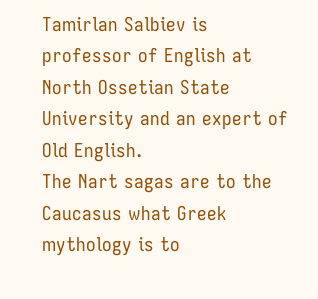Tamirlan Salbiev is professor of English at North Ossetian State University and an expert of Old English.
The Nart sagas are to the Caucasus what Greek mythology is to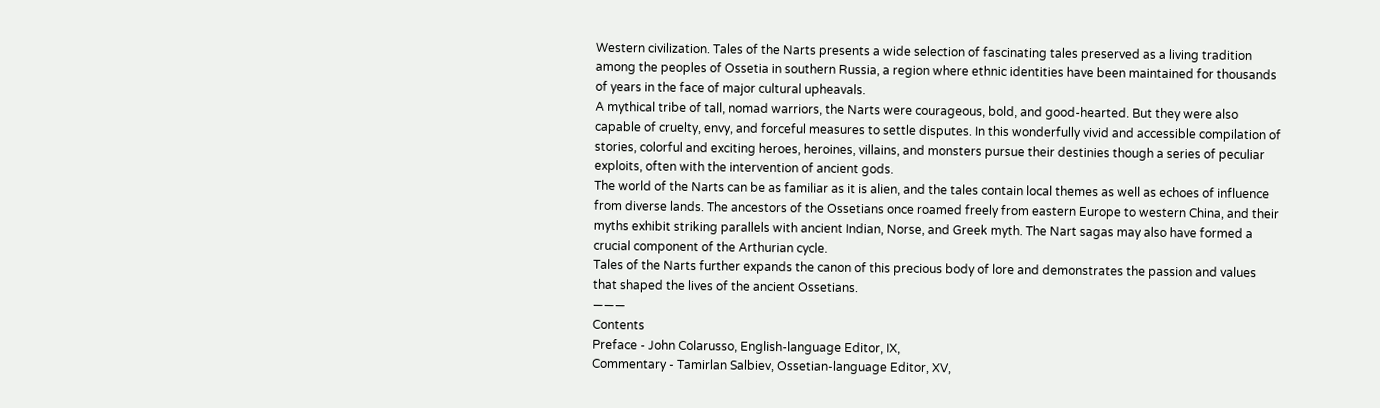Western civilization. Tales of the Narts presents a wide selection of fascinating tales preserved as a living tradition among the peoples of Ossetia in southern Russia, a region where ethnic identities have been maintained for thousands of years in the face of major cultural upheavals.
A mythical tribe of tall, nomad warriors, the Narts were courageous, bold, and good-hearted. But they were also capable of cruelty, envy, and forceful measures to settle disputes. In this wonderfully vivid and accessible compilation of stories, colorful and exciting heroes, heroines, villains, and monsters pursue their destinies though a series of peculiar exploits, often with the intervention of ancient gods.
The world of the Narts can be as familiar as it is alien, and the tales contain local themes as well as echoes of influence from diverse lands. The ancestors of the Ossetians once roamed freely from eastern Europe to western China, and their myths exhibit striking parallels with ancient Indian, Norse, and Greek myth. The Nart sagas may also have formed a crucial component of the Arthurian cycle.
Tales of the Narts further expands the canon of this precious body of lore and demonstrates the passion and values that shaped the lives of the ancient Ossetians.
———
Contents
Preface - John Colarusso, English-language Editor, IX,
Commentary - Tamirlan Salbiev, Ossetian-language Editor, XV,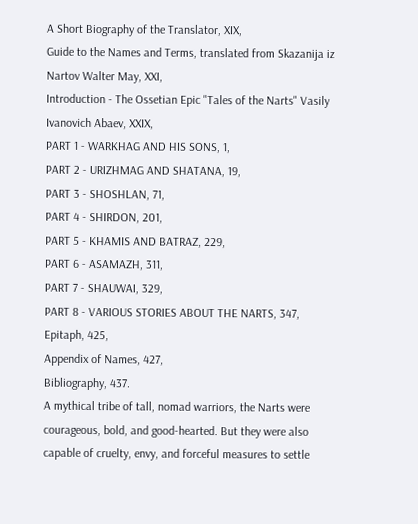A Short Biography of the Translator, XIX,
Guide to the Names and Terms, translated from Skazanija iz Nartov Walter May, XXI,
Introduction - The Ossetian Epic "Tales of the Narts" Vasily Ivanovich Abaev, XXIX,
PART 1 - WARKHAG AND HIS SONS, 1,
PART 2 - URIZHMAG AND SHATANA, 19,
PART 3 - SHOSHLAN, 71,
PART 4 - SHIRDON, 201,
PART 5 - KHAMIS AND BATRAZ, 229,
PART 6 - ASAMAZH, 311,
PART 7 - SHAUWAI, 329,
PART 8 - VARIOUS STORIES ABOUT THE NARTS, 347,
Epitaph, 425,
Appendix of Names, 427,
Bibliography, 437.
A mythical tribe of tall, nomad warriors, the Narts were courageous, bold, and good-hearted. But they were also capable of cruelty, envy, and forceful measures to settle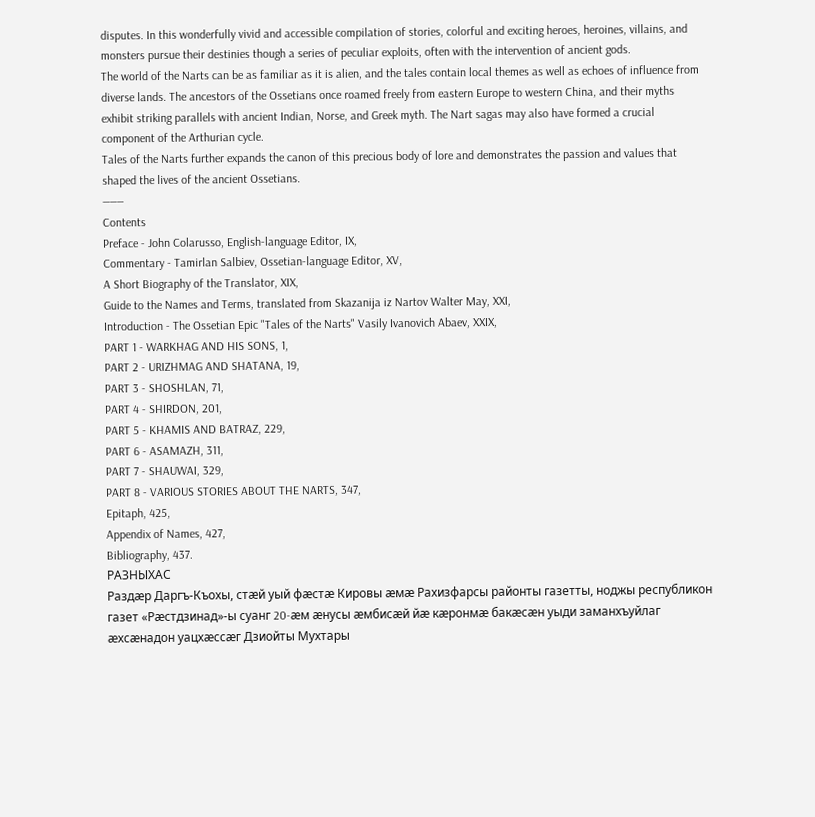disputes. In this wonderfully vivid and accessible compilation of stories, colorful and exciting heroes, heroines, villains, and monsters pursue their destinies though a series of peculiar exploits, often with the intervention of ancient gods.
The world of the Narts can be as familiar as it is alien, and the tales contain local themes as well as echoes of influence from diverse lands. The ancestors of the Ossetians once roamed freely from eastern Europe to western China, and their myths exhibit striking parallels with ancient Indian, Norse, and Greek myth. The Nart sagas may also have formed a crucial component of the Arthurian cycle.
Tales of the Narts further expands the canon of this precious body of lore and demonstrates the passion and values that shaped the lives of the ancient Ossetians.
———
Contents
Preface - John Colarusso, English-language Editor, IX,
Commentary - Tamirlan Salbiev, Ossetian-language Editor, XV,
A Short Biography of the Translator, XIX,
Guide to the Names and Terms, translated from Skazanija iz Nartov Walter May, XXI,
Introduction - The Ossetian Epic "Tales of the Narts" Vasily Ivanovich Abaev, XXIX,
PART 1 - WARKHAG AND HIS SONS, 1,
PART 2 - URIZHMAG AND SHATANA, 19,
PART 3 - SHOSHLAN, 71,
PART 4 - SHIRDON, 201,
PART 5 - KHAMIS AND BATRAZ, 229,
PART 6 - ASAMAZH, 311,
PART 7 - SHAUWAI, 329,
PART 8 - VARIOUS STORIES ABOUT THE NARTS, 347,
Epitaph, 425,
Appendix of Names, 427,
Bibliography, 437.
РАЗНЫХАС
Раздæр Даргъ-Къохы, стæй уый фæстæ Кировы æмæ Рахизфарсы районты газетты, ноджы республикон газет «Рæстдзинад»-ы суанг 20-æм æнусы æмбисæй йæ кæронмæ бакæсæн уыди заманхъуйлаг æхсæнадон уацхæссæг Дзиойты Мухтары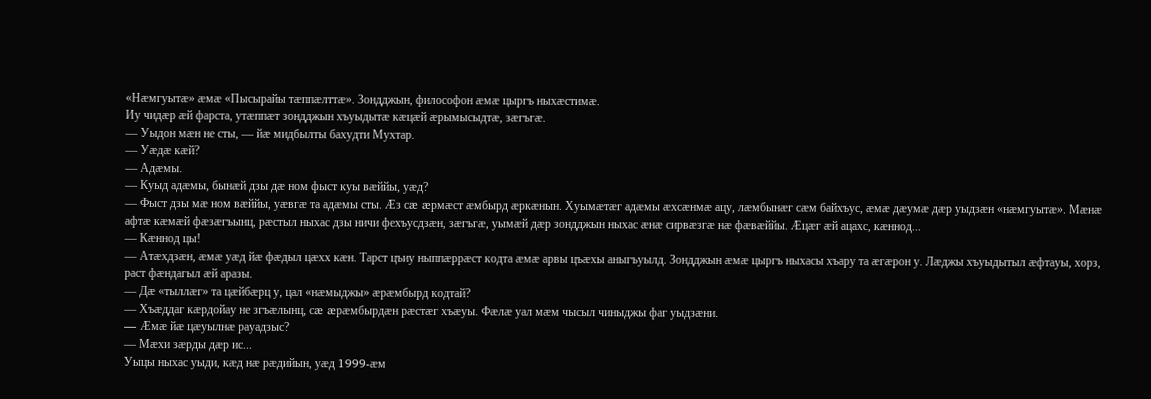«Нæмгуытæ» æмæ «Пысырайы тæппæлттæ». Зондджын, философон æмæ цыргъ ныхæстимæ.
Иу чидæр æй фарста, утæппæт зондджын хъуыдытæ кæцæй æрымысыдтæ, зæгъгæ.
— Уыдон мæн не сты, — йæ мидбылты бахудти Мухтар.
— Уæдæ кæй?
— Адæмы.
— Куыд адæмы, бынæй дзы дæ ном фыст куы вæййы, уæд?
— Фыст дзы мæ ном вæййы, уæвгæ та адæмы сты. Æз сæ æрмæст æмбырд æркæнын. Хуымæтæг адæмы æхсæнмæ ацу, лæмбынæг сæм байхъус, æмæ дæумæ дæр уыдзæн «нæмгуытæ». Мæнæ афтæ кæмæй фæзæгъынц, рæстыл ныхас дзы ничи фехъусдзæн, зæгъгæ, уымæй дæр зондджын ныхас æнæ сирвæзгæ нæ фæвæййы. Æцæг æй ацахс, кæннод...
— Кæннод цы!
— Атæхдзæн, æмæ уæд йæ фæдыл цæхх кæн. Тарст цъиу ныппæррæст кодта æмæ арвы цъæхы аныгъуылд. Зондджын æмæ цыргъ ныхасы хъару та æгæрон у. Лӕджы хъуыдытыл æфтауы, хорз, раст фæндагыл æй аразы.
— Дæ «тыллæг» та цæйбæрц у, цал «нæмыджы» æрæмбырд кодтай?
— Хъæддаг кæрдойау не згъæлынц, сæ æрæмбырдæн рæстæг хъæуы. Фæлæ уал мæм чысыл чиныджы фаг уыдзæни.
— Æмæ йæ цæуылнæ рауадзыс?
— Мæхи зæрды дæр ис...
Уыцы ныхас уыди, кæд нæ рæдийын, уæд 1999-æм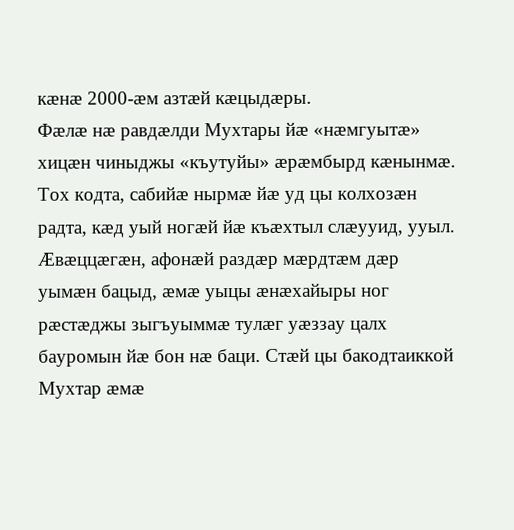кæнæ 2000-æм азтæй кæцыдæры.
Фæлæ нæ равдæлди Мухтары йæ «нæмгуытæ» хицæн чиныджы «къутуйы» æрæмбырд кæнынмæ. Тох кодта, сабийæ нырмæ йæ уд цы колхозæн радта, кæд уый ногæй йæ къæхтыл слæууид, ууыл. Æвæццæгæн, афонæй раздæр мæрдтæм дæр уымæн бацыд, æмæ уыцы æнæхайыры ног рæстæджы зыгъуыммæ тулæг уæззау цалх бауромын йæ бон нæ баци. Стæй цы бакодтаиккой Мухтар æмæ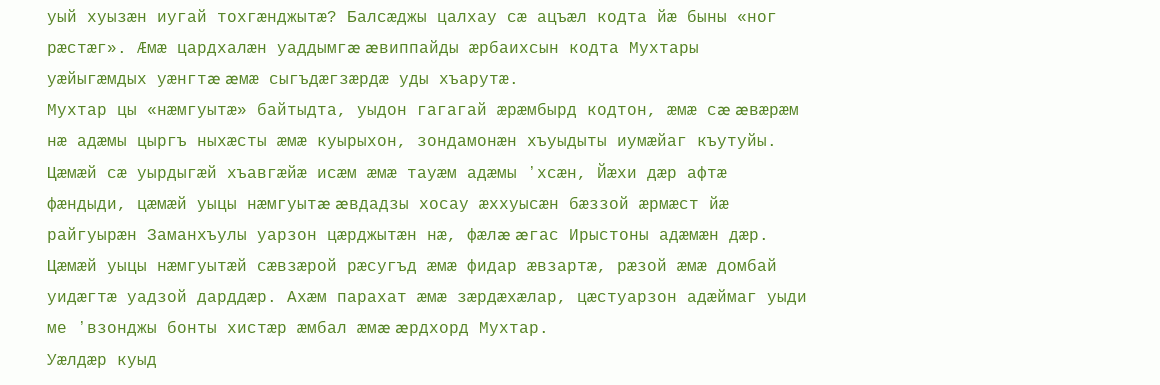уый хуызæн иугай тохгæнджытæ? Балсæджы цалхау сæ ацъæл кодта йæ быны «ног рæстæг». Æмæ цардхалæн уаддымгæ æвиппайды æрбаихсын кодта Мухтары уæйыгæмдых уæнгтæ æмæ сыгъдæгзæрдæ уды хъарутæ.
Мухтар цы «нæмгуытæ» байтыдта, уыдон гагагай æрæмбырд кодтон, æмæ сæ æвæрæм нæ адæмы цыргъ ныхæсты æмæ куырыхон, зондамонæн хъуыдыты иумæйаг къутуйы.
Цæмæй сæ уырдыгæй хъавгæйæ исæм æмæ тауæм адæмы ʼхсæн, Йæхи дæр афтæ фæндыди, цæмæй уыцы нæмгуытæ æвдадзы хосау æххуысæн бæззой æрмæст йæ райгуырæн Заманхъулы уарзон цæрджытæн нæ, фæлæ æгас Ирыстоны адæмæн дæр. Цæмæй уыцы нæмгуытæй сæвзæрой рæсугъд æмæ фидар æвзартæ, рæзой æмæ домбай уидӕгтӕ уадзой дарддæр. Ахæм парахат æмæ зæрдæхæлар, цæстуарзон адæймаг уыди ме ʼвзонджы бонты хистæр æмбал æмæ æрдхорд Мухтар.
Уæлдæр куыд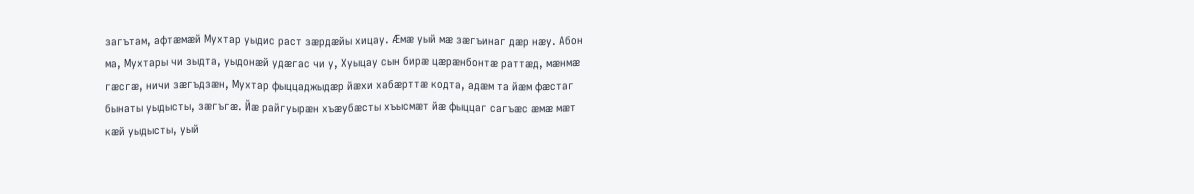загътам, афтæмæй Мухтар уыдис раст зæрдæйы хицау. Æмæ уый мæ зæгъинаг дæр нæу. Абон ма, Мухтары чи зыдта, уыдонæй удæгас чи у, Хуыцау сын бирæ цæрæнбонтæ раттӕд, мæнмæ гæсгæ, ничи зæгъдзæн, Мухтар фыццаджыдæр йæхи хабæрттæ кодта, адæм та йæм фæстаг бынаты уыдысты, зæгъгæ. Йæ райгуырæн хъæубæсты хъысмæт йæ фыццаг сагъæс æмæ мæт кæй уыдысты, уый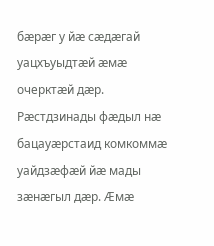бæрæг у йæ сæдæгай
уацхъуыдтæй æмæ очерктæй дæр. Рæстдзинады фæдыл нæ бацауæрстаид комкоммæ уайдзæфæй йæ мады зæнæгыл дæр. Æмæ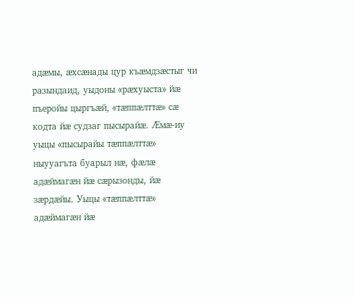адæмы, æхсæнады цур къæмдзæстыг чи разындаид, уыдоны «рæхуыста» йæ пъеройы цыргъæй, «тæппæлттæ» сæ кодта йæ судзаг пысырайæ. Æмæ-иу уыцы «пысырайы тæппæлттæ» ныууагъта буарыл нæ, фæлæ адæймагæн йæ сæрызонды, йæ зæрдæйы. Уыцы «тæппæлттæ» адæймагæн йæ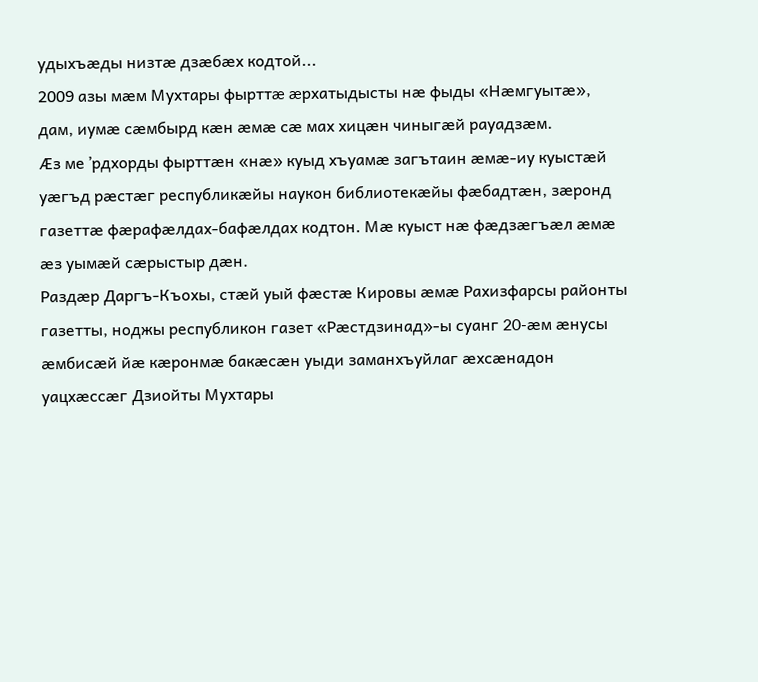удыхъæды низтæ дзæбæх кодтой...
2009 азы мæм Мухтары фырттæ æрхатыдысты нæ фыды «Нæмгуытæ», дам, иумæ сӕмбырд кæн æмæ сæ мах хицæн чиныгæй рауадзæм.
Æз ме ʼрдхорды фырттæн «нæ» куыд хъуамæ загътаин æмæ-иу куыстæй уæгъд рæстæг республикæйы наукон библиотекæйы фæбадтæн, зæронд газеттæ фæрафæлдах-бафæлдах кодтон. Мæ куыст нæ фæдзæгъæл æмæ æз уымæй сæрыстыр дæн.
Раздæр Даргъ-Къохы, стæй уый фæстæ Кировы æмæ Рахизфарсы районты газетты, ноджы республикон газет «Рæстдзинад»-ы суанг 20-æм æнусы æмбисæй йæ кæронмæ бакæсæн уыди заманхъуйлаг æхсæнадон уацхæссæг Дзиойты Мухтары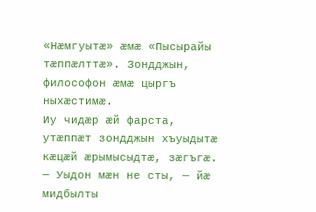«Нæмгуытæ» æмæ «Пысырайы тæппæлттæ». Зондджын, философон æмæ цыргъ ныхæстимæ.
Иу чидæр æй фарста, утæппæт зондджын хъуыдытæ кæцæй æрымысыдтæ, зæгъгæ.
— Уыдон мæн не сты, — йæ мидбылты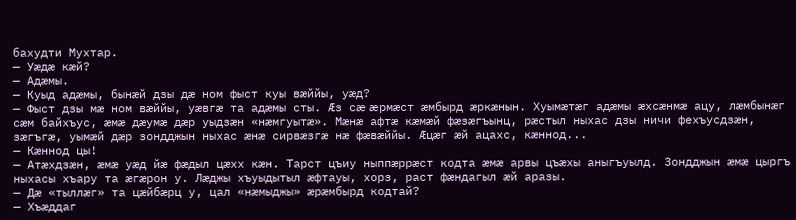бахудти Мухтар.
— Уæдæ кæй?
— Адæмы.
— Куыд адæмы, бынæй дзы дæ ном фыст куы вæййы, уæд?
— Фыст дзы мæ ном вæййы, уæвгæ та адæмы сты. Æз сæ æрмæст æмбырд æркæнын. Хуымæтæг адæмы æхсæнмæ ацу, лæмбынæг сæм байхъус, æмæ дæумæ дæр уыдзæн «нæмгуытæ». Мæнæ афтæ кæмæй фæзæгъынц, рæстыл ныхас дзы ничи фехъусдзæн, зæгъгæ, уымæй дæр зондджын ныхас æнæ сирвæзгæ нæ фæвæййы. Æцæг æй ацахс, кæннод...
— Кæннод цы!
— Атæхдзæн, æмæ уæд йæ фæдыл цæхх кæн. Тарст цъиу ныппæррæст кодта æмæ арвы цъæхы аныгъуылд. Зондджын æмæ цыргъ ныхасы хъару та æгæрон у. Лӕджы хъуыдытыл æфтауы, хорз, раст фæндагыл æй аразы.
— Дæ «тыллæг» та цæйбæрц у, цал «нæмыджы» æрæмбырд кодтай?
— Хъæддаг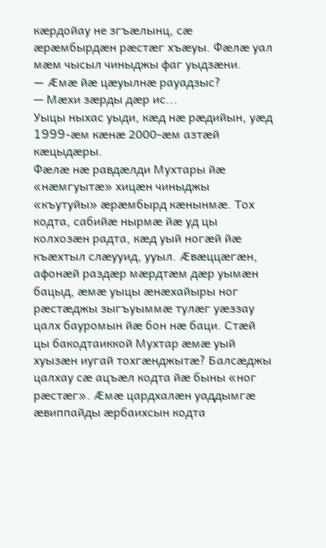кæрдойау не згъæлынц, сæ æрæмбырдæн рæстæг хъæуы. Фæлæ уал мæм чысыл чиныджы фаг уыдзæни.
— Æмæ йæ цæуылнæ рауадзыс?
— Мæхи зæрды дæр ис...
Уыцы ныхас уыди, кæд нæ рæдийын, уæд 1999-æм кæнæ 2000-æм азтæй кæцыдæры.
Фæлæ нæ равдæлди Мухтары йæ «нæмгуытæ» хицæн чиныджы «къутуйы» æрæмбырд кæнынмæ. Тох кодта, сабийæ нырмæ йæ уд цы колхозæн радта, кæд уый ногæй йæ къæхтыл слæууид, ууыл. Æвæццæгæн, афонæй раздæр мæрдтæм дæр уымæн бацыд, æмæ уыцы æнæхайыры ног рæстæджы зыгъуыммæ тулæг уæззау цалх бауромын йæ бон нæ баци. Стæй цы бакодтаиккой Мухтар æмæ уый хуызæн иугай тохгæнджытæ? Балсæджы цалхау сæ ацъæл кодта йæ быны «ног рæстæг». Æмæ цардхалæн уаддымгæ æвиппайды æрбаихсын кодта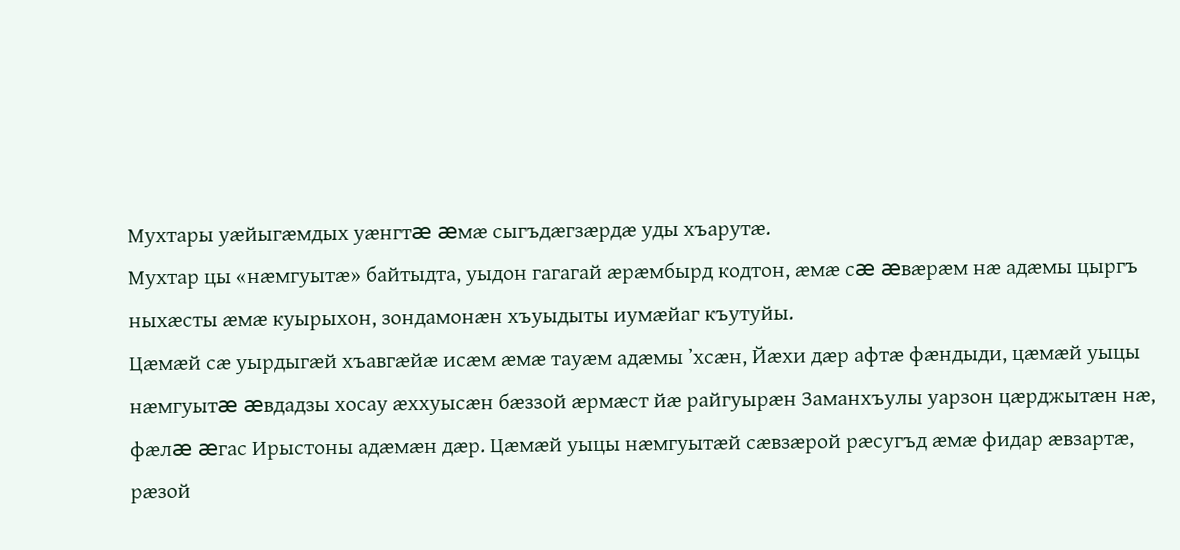Мухтары уæйыгæмдых уæнгтæ æмæ сыгъдæгзæрдæ уды хъарутæ.
Мухтар цы «нæмгуытæ» байтыдта, уыдон гагагай æрæмбырд кодтон, æмæ сæ æвæрæм нæ адæмы цыргъ ныхæсты æмæ куырыхон, зондамонæн хъуыдыты иумæйаг къутуйы.
Цæмæй сæ уырдыгæй хъавгæйæ исæм æмæ тауæм адæмы ʼхсæн, Йæхи дæр афтæ фæндыди, цæмæй уыцы нæмгуытæ æвдадзы хосау æххуысæн бæззой æрмæст йæ райгуырæн Заманхъулы уарзон цæрджытæн нæ, фæлæ æгас Ирыстоны адæмæн дæр. Цæмæй уыцы нæмгуытæй сæвзæрой рæсугъд æмæ фидар æвзартæ, рæзой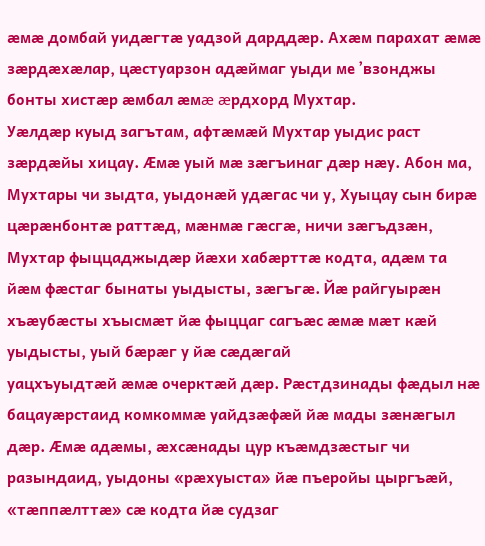æмæ домбай уидӕгтӕ уадзой дарддæр. Ахæм парахат æмæ зæрдæхæлар, цæстуарзон адæймаг уыди ме ʼвзонджы бонты хистæр æмбал æмæ æрдхорд Мухтар.
Уæлдæр куыд загътам, афтæмæй Мухтар уыдис раст зæрдæйы хицау. Æмæ уый мæ зæгъинаг дæр нæу. Абон ма, Мухтары чи зыдта, уыдонæй удæгас чи у, Хуыцау сын бирæ цæрæнбонтæ раттӕд, мæнмæ гæсгæ, ничи зæгъдзæн, Мухтар фыццаджыдæр йæхи хабæрттæ кодта, адæм та йæм фæстаг бынаты уыдысты, зæгъгæ. Йæ райгуырæн хъæубæсты хъысмæт йæ фыццаг сагъæс æмæ мæт кæй уыдысты, уый бæрæг у йæ сæдæгай
уацхъуыдтæй æмæ очерктæй дæр. Рæстдзинады фæдыл нæ бацауæрстаид комкоммæ уайдзæфæй йæ мады зæнæгыл дæр. Æмæ адæмы, æхсæнады цур къæмдзæстыг чи разындаид, уыдоны «рæхуыста» йæ пъеройы цыргъæй, «тæппæлттæ» сæ кодта йæ судзаг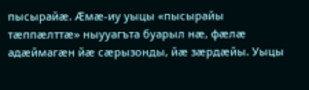пысырайæ. Æмæ-иу уыцы «пысырайы тæппæлттæ» ныууагъта буарыл нæ, фæлæ адæймагæн йæ сæрызонды, йæ зæрдæйы. Уыцы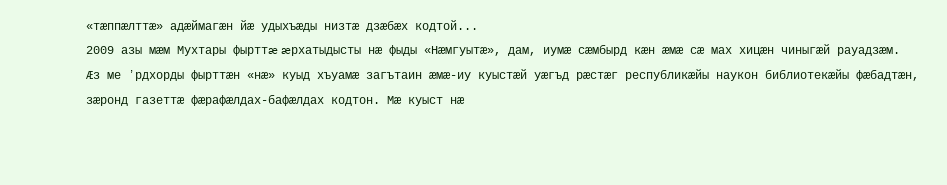«тæппæлттæ» адæймагæн йæ удыхъæды низтæ дзæбæх кодтой...
2009 азы мæм Мухтары фырттæ æрхатыдысты нæ фыды «Нæмгуытæ», дам, иумæ сӕмбырд кæн æмæ сæ мах хицæн чиныгæй рауадзæм.
Æз ме ʼрдхорды фырттæн «нæ» куыд хъуамæ загътаин æмæ-иу куыстæй уæгъд рæстæг республикæйы наукон библиотекæйы фæбадтæн, зæронд газеттæ фæрафæлдах-бафæлдах кодтон. Мæ куыст нæ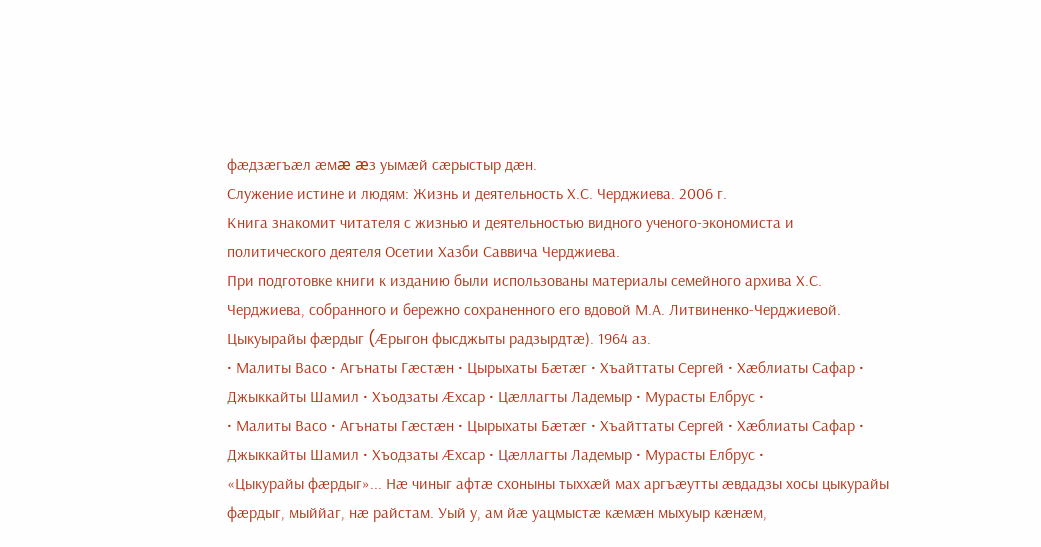фæдзæгъæл æмæ æз уымæй сæрыстыр дæн.
Служение истине и людям: Жизнь и деятельность Х.С. Черджиева. 2006 г.
Книга знакомит читателя с жизнью и деятельностью видного ученого-экономиста и политического деятеля Осетии Хазби Саввича Черджиева.
При подготовке книги к изданию были использованы материалы семейного архива Х.С. Черджиева, собранного и бережно сохраненного его вдовой М.А. Литвиненко-Черджиевой.
Цыкуырайы фæрдыг (Æрыгон фысджыты радзырдтæ). 1964 аз.
• Малиты Васо • Агънаты Гæстæн • Цырыхаты Бæтæг • Хъайттаты Сергей • Хæблиаты Сафар • Джыккайты Шамил • Хъодзаты Æхсар • Цæллагты Ладемыр • Мурасты Елбрус •
• Малиты Васо • Агънаты Гæстæн • Цырыхаты Бæтæг • Хъайттаты Сергей • Хæблиаты Сафар • Джыккайты Шамил • Хъодзаты Æхсар • Цæллагты Ладемыр • Мурасты Елбрус •
«Цыкурайы фæрдыг»... Нæ чиныг афтæ схоныны тыххæй мах аргъæутты æвдадзы хосы цыкурайы фæрдыг, мыййаг, нæ райстам. Уый у, ам йæ уацмыстæ кæмæн мыхуыр кæнæм,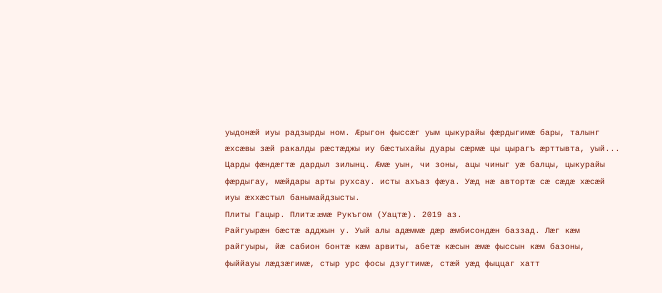уыдонæй иуы радзырды ном. Æрыгон фыссæг уым цыкурайы фæрдыгимæ бары, талынг æхсæвы зæй ракалды рæстæджы иу бæстыхайы дуары сæрмæ цы цырагъ æрттывта, уый...
Царды фæндæгтæ дардыл зилынц. Æмæ уын, чи зоны, ацы чиныг уæ балцы, цыкурайы фæрдыгау, мæйдары арты рухсау. исты ахъаз фæуа. Уæд нæ автортæ сæ сæдæ хæсæй иуы æххæстыл банымайдзысты.
Плиты Гацыр. Плитæ æмæ Рукъгом (Уацтæ). 2019 аз.
Райгуырæн бæстæ адджын у. Уый алы адæммæ дæр æмбисондæн баззад. Лæг кæм райгуыры, йæ сабион бонтæ кæм арвиты, абетæ кæсын æмæ фыссын кæм базоны, фыййауы лæдзæгимæ, стыр урс фосы дзугтимæ, стæй уæд фыццаг хатт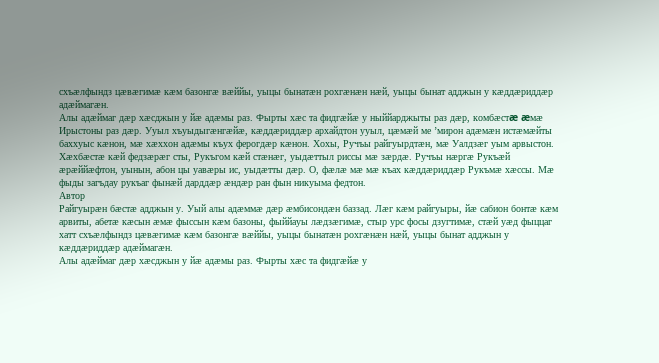схъæлфындз цæвæгимæ кæм базонгæ вæййы, уыцы бынатæн рохгæнæн нæй, уыцы бынат адджын у кæддæриддæр адæймагæн.
Алы адæймаг дæр хæсджын у йæ адæмы раз. Фырты хæс та фидгæйæ у ныййарджыты раз дæр, комбæстæ æмæ Ирыстоны раз дæр. Ууыл хъуыдыгæнгæйæ, кæддæриддæр архайдтон ууыл, цæмæй ме ʼмирон адæмæн истæмæйты баххуыс кæнон, мæ хæххон адæмы къух ферогдæр кæнон. Хохы, Ручъы райгуырдтæн, мæ Уалдзæг уым арвыстон. Хæхбæстæ кæй федзæрæг сты, Рукъгом кæй стæнæг, уыдæттыл риссы мæ зæрдæ. Ручъы нæргæ Рукъæй æрæййæфтон, уынын, абон цы уавæры ис, уыдæтты дæр. О, фæлæ мæ мæ къах кæддæриддæр Рукъмæ хæссы. Мæ фыды загъдау рукъаг фынæй дарддæр æндæр ран фын никуыма федтон.
Автор
Райгуырæн бæстæ адджын у. Уый алы адæммæ дæр æмбисондæн баззад. Лæг кæм райгуыры, йæ сабион бонтæ кæм арвиты, абетæ кæсын æмæ фыссын кæм базоны, фыййауы лæдзæгимæ, стыр урс фосы дзугтимæ, стæй уæд фыццаг хатт схъæлфындз цæвæгимæ кæм базонгæ вæййы, уыцы бынатæн рохгæнæн нæй, уыцы бынат адджын у кæддæриддæр адæймагæн.
Алы адæймаг дæр хæсджын у йæ адæмы раз. Фырты хæс та фидгæйæ у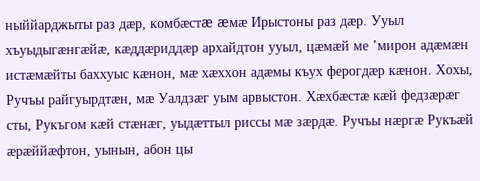ныййарджыты раз дæр, комбæстæ æмæ Ирыстоны раз дæр. Ууыл хъуыдыгæнгæйæ, кæддæриддæр архайдтон ууыл, цæмæй ме ʼмирон адæмæн истæмæйты баххуыс кæнон, мæ хæххон адæмы къух ферогдæр кæнон. Хохы, Ручъы райгуырдтæн, мæ Уалдзæг уым арвыстон. Хæхбæстæ кæй федзæрæг сты, Рукъгом кæй стæнæг, уыдæттыл риссы мæ зæрдæ. Ручъы нæргæ Рукъæй æрæййæфтон, уынын, абон цы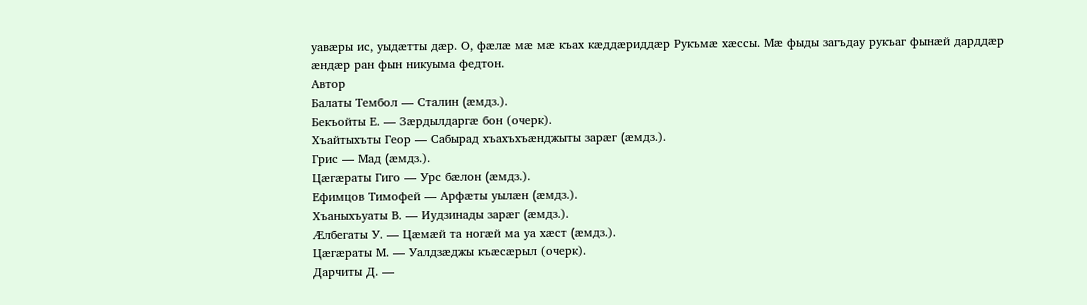уавæры ис, уыдæтты дæр. О, фæлæ мæ мæ къах кæддæриддæр Рукъмæ хæссы. Мæ фыды загъдау рукъаг фынæй дарддæр æндæр ран фын никуыма федтон.
Автор
Балаты Тембол — Сталин (æмдз.).
Бекъойты Е. — Зæрдылдаргæ бон (очерк).
Хъайтыхъты Геор — Сабырад хъахъхъӕнджыты зарæг (æмдз.).
Грис — Мад (æмдз.).
Цæгæраты Гиго — Урс бæлон (æмдз.).
Ефимцов Тимофей — Арфæты уылæн (æмдз.).
Хъаныхъуаты В. — Иудзинады зарæг (æмдз.).
Æлбегаты У. — Цæмæй та ногæй ма уа хæст (æмдз.).
Цæгæраты М. — Уалдзæджы къæсæрыл (очерк).
Дарчиты Д. —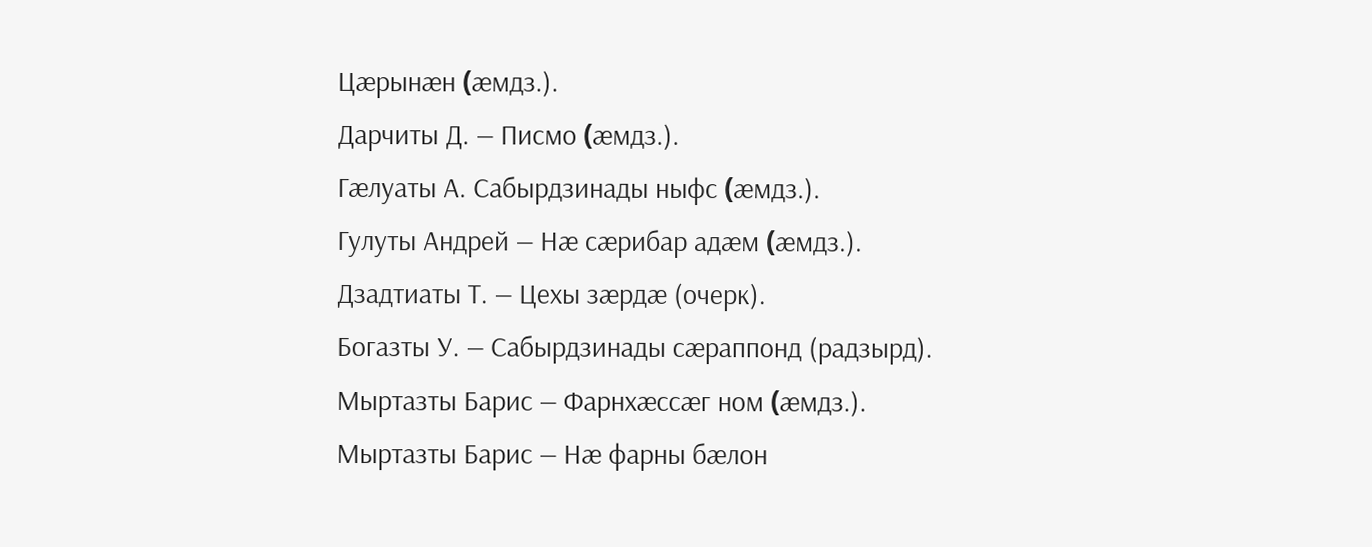Цӕрынӕн (æмдз.).
Дарчиты Д. — Писмо (æмдз.).
Гæлуаты А. Сабырдзинады ныфс (æмдз.).
Гулуты Андрей — Нæ сӕрибар адæм (æмдз.).
Дзадтиаты Т. — Цехы зæрдæ (очерк).
Богазты У. — Сабырдзинады сæраппонд (радзырд).
Мыртазты Барис — Фарнхæссæг ном (æмдз.).
Мыртазты Барис — Нæ фарны бæлон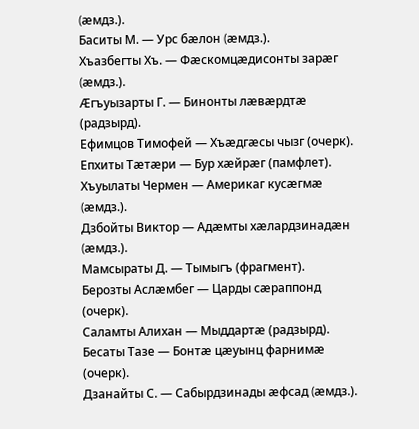(æмдз.).
Баситы М. — Урс бæлон (æмдз.).
Хъазбегты Хъ. — Фæскомцæдисонты зарæг (æмдз.).
Æгъуызарты Г. — Бинонты лæвæрдтæ (радзырд).
Ефимцов Тимофей — Хъæдгæсы чызг (очерк).
Епхиты Тæтæри — Бур хæйрæг (памфлет).
Хъуылаты Чермен — Америкаг кусæгмæ (æмдз.).
Дзбойты Виктор — Адæмты хæлардзинадæн (æмдз.).
Мамсыраты Д. — Тымыгъ (фрагмент).
Берозты Аслæмбег — Царды сæраппонд (очерк).
Саламты Алихан — Мыддартæ (радзырд).
Бесаты Тазе — Бонтæ цæуынц фарнимæ (очерк).
Дзанайты С. — Сабырдзинады æфсад (æмдз.).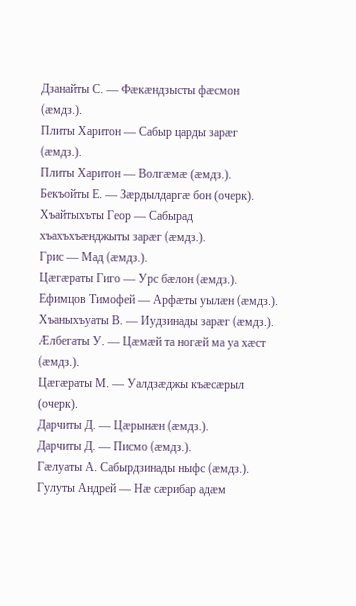Дзанайты С. — Фæкæндзысты фæсмон (æмдз.).
Плиты Харитон — Сабыр царды зарæг (æмдз.).
Плиты Харитон — Волгæмæ (æмдз.).
Бекъойты Е. — Зæрдылдаргæ бон (очерк).
Хъайтыхъты Геор — Сабырад хъахъхъӕнджыты зарæг (æмдз.).
Грис — Мад (æмдз.).
Цæгæраты Гиго — Урс бæлон (æмдз.).
Ефимцов Тимофей — Арфæты уылæн (æмдз.).
Хъаныхъуаты В. — Иудзинады зарæг (æмдз.).
Æлбегаты У. — Цæмæй та ногæй ма уа хæст (æмдз.).
Цæгæраты М. — Уалдзæджы къæсæрыл (очерк).
Дарчиты Д. — Цӕрынӕн (æмдз.).
Дарчиты Д. — Писмо (æмдз.).
Гæлуаты А. Сабырдзинады ныфс (æмдз.).
Гулуты Андрей — Нæ сӕрибар адæм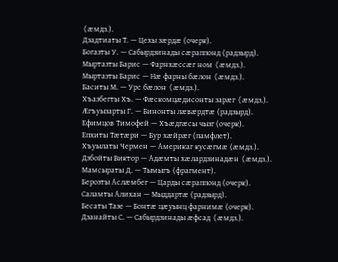(æмдз.).
Дзадтиаты Т. — Цехы зæрдæ (очерк).
Богазты У. — Сабырдзинады сæраппонд (радзырд).
Мыртазты Барис — Фарнхæссæг ном (æмдз.).
Мыртазты Барис — Нæ фарны бæлон (æмдз.).
Баситы М. — Урс бæлон (æмдз.).
Хъазбегты Хъ. — Фæскомцæдисонты зарæг (æмдз.).
Æгъуызарты Г. — Бинонты лæвæрдтæ (радзырд).
Ефимцов Тимофей — Хъæдгæсы чызг (очерк).
Епхиты Тæтæри — Бур хæйрæг (памфлет).
Хъуылаты Чермен — Америкаг кусæгмæ (æмдз.).
Дзбойты Виктор — Адæмты хæлардзинадæн (æмдз.).
Мамсыраты Д. — Тымыгъ (фрагмент).
Берозты Аслæмбег — Царды сæраппонд (очерк).
Саламты Алихан — Мыддартæ (радзырд).
Бесаты Тазе — Бонтæ цæуынц фарнимæ (очерк).
Дзанайты С. — Сабырдзинады æфсад (æмдз.).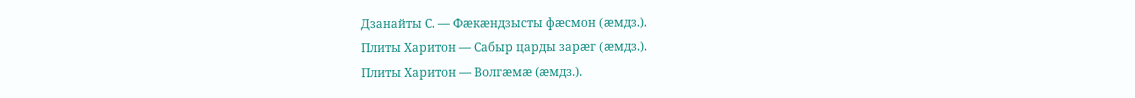Дзанайты С. — Фæкæндзысты фæсмон (æмдз.).
Плиты Харитон — Сабыр царды зарæг (æмдз.).
Плиты Харитон — Волгæмæ (æмдз.).